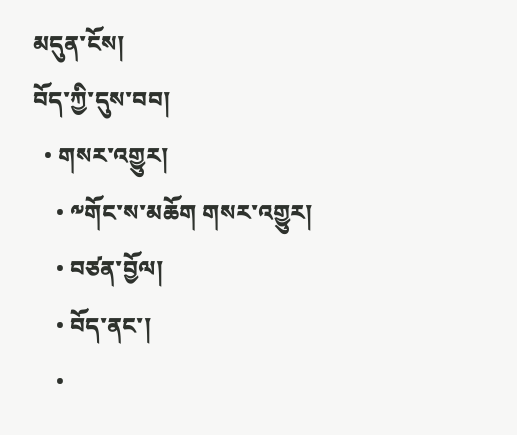མདུན་ངོས།
བོད་ཀྱི་དུས་བབ།
  • གསར་འགྱུར།
    • ༸གོང་ས་མཆོག གསར་འགྱུར།
    • བཙན་བྱོལ།
    • བོད་ནང་།
    •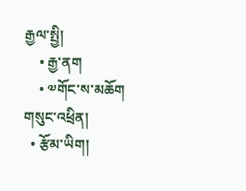རྒྱལ་སྤྱི།
    • རྒྱ་ནག
    • ༧གོང་ས་མཆོག གསུང་འཕྲིན།
  • རྩོམ་ཡིག།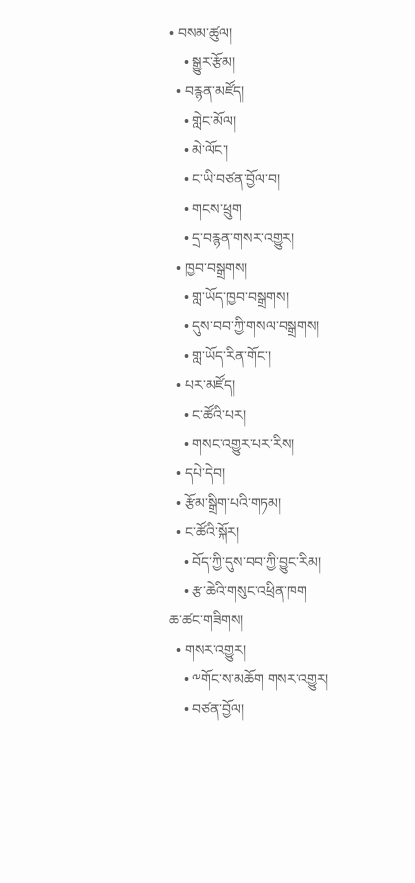• བསམ་ཚུལ།
    • སྒྱུར་རྩོམ།
  • བརྙན་མཛོད།
    • གླེང་མོལ།
    • མེ་ལོང་།
    • ང་ཡི་བཙན་བྱོལ་བ།
    • གངས་ཕྲུག
    • དྲ་བརྙན་གསར་འགྱུར།
  • ཁྱབ་བསྒྲགས།
    • གླ་ཡོད་ཁྱབ་བསྒྲགས།
    • དུས་བབ་ཀྱི་གསལ་བསྒྲགས།
    • གླ་ཡོད་རིན་གོང་།
  • པར་མཛོད།
    • ང་ཚོའི་པར།
    • གསང་འགྱུར་པར་རིས།
  • དཔེ་དེབ།
  • རྩོམ་སྒྲིག་པའི་གཏམ།
  • ང་ཚོའི་སྐོར།
    • བོད་ཀྱི་དུས་བབ་ཀྱི་བྱུང་རིམ།
    • རྩ་ཆེའི་གསུང་འཕྲིན་ཁག
ཆ་ཚང་གཟིགས།
  • གསར་འགྱུར།
    • ༸གོང་ས་མཆོག གསར་འགྱུར།
    • བཙན་བྱོལ།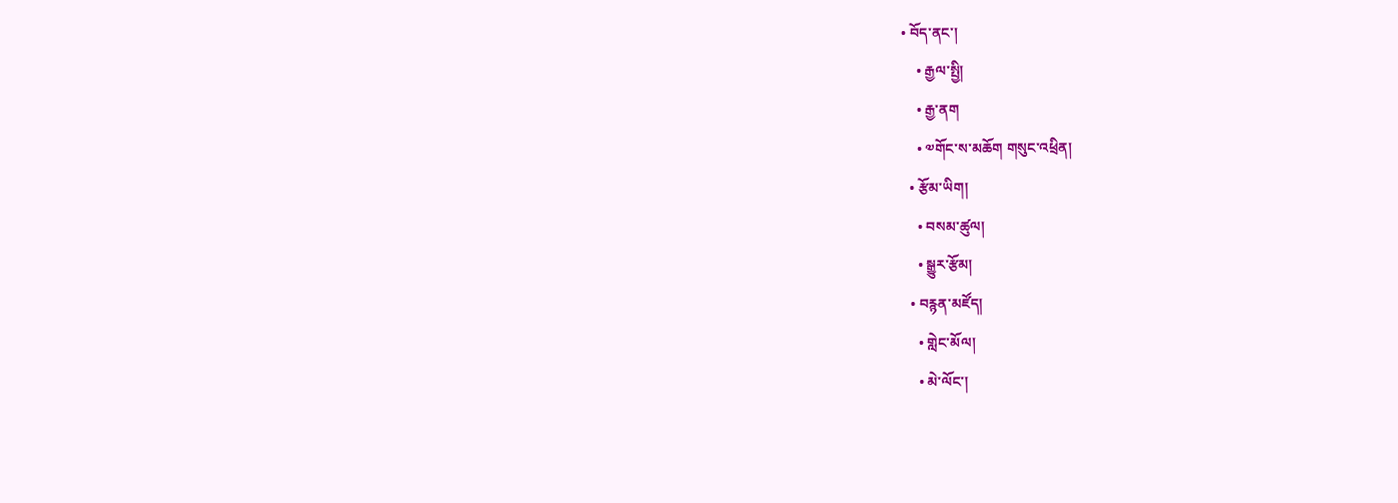• བོད་ནང་།
    • རྒྱལ་སྤྱི།
    • རྒྱ་ནག
    • ༧གོང་ས་མཆོག གསུང་འཕྲིན།
  • རྩོམ་ཡིག།
    • བསམ་ཚུལ།
    • སྒྱུར་རྩོམ།
  • བརྙན་མཛོད།
    • གླེང་མོལ།
    • མེ་ལོང་།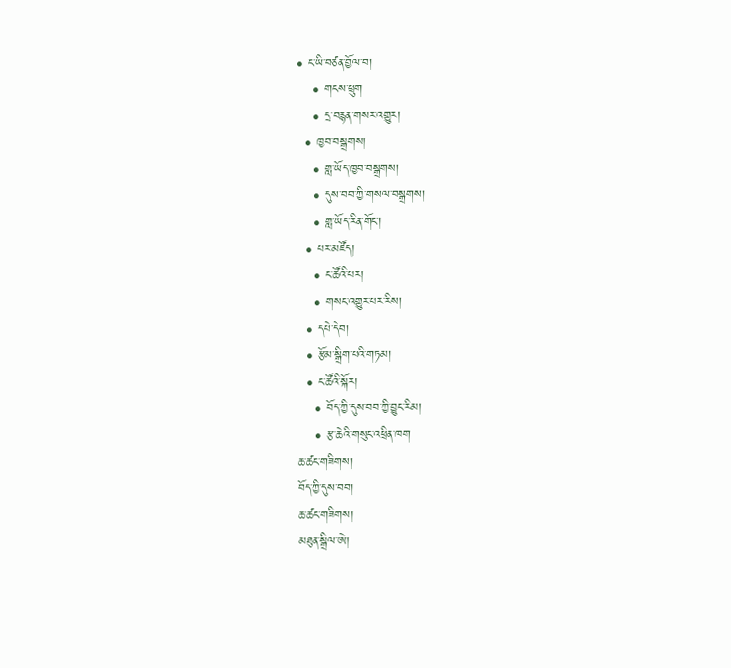• ང་ཡི་བཙན་བྱོལ་བ།
    • གངས་ཕྲུག
    • དྲ་བརྙན་གསར་འགྱུར།
  • ཁྱབ་བསྒྲགས།
    • གླ་ཡོད་ཁྱབ་བསྒྲགས།
    • དུས་བབ་ཀྱི་གསལ་བསྒྲགས།
    • གླ་ཡོད་རིན་གོང་།
  • པར་མཛོད།
    • ང་ཚོའི་པར།
    • གསང་འགྱུར་པར་རིས།
  • དཔེ་དེབ།
  • རྩོམ་སྒྲིག་པའི་གཏམ།
  • ང་ཚོའི་སྐོར།
    • བོད་ཀྱི་དུས་བབ་ཀྱི་བྱུང་རིམ།
    • རྩ་ཆེའི་གསུང་འཕྲིན་ཁག
ཆ་ཚང་གཟིགས།
བོད་ཀྱི་དུས་བབ།
ཆ་ཚང་གཟིགས།
མཐུན་སྒྲིལ་ཨེ།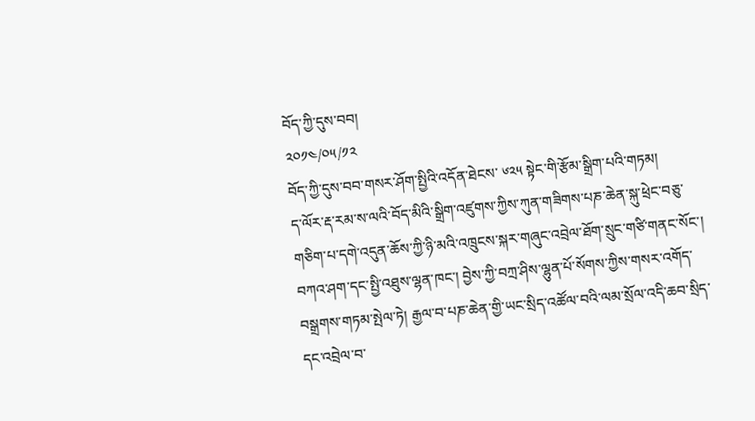བོད་ཀྱི་དུས་བབ།
༢༠༡༤/༠༥/༡༢
བོད་ཀྱི་དུས་བབ་གསར་ཤོག་སྤྱིའི་འདོན་ཐེངས་ ༦༢༥ སྟེང་གི་རྩོམ་སྒྲིག་པའི་གཏམ།
ད་ལོར་རྡ་རམ་ས་ལའི་བོད་མིའི་སྒྲིག་འཛུགས་ཀྱིས་ཀུན་གཟིགས་པཎ་ཆེན་སྐུ་ཕྲེང་བཅུ་གཅིག་པ་དགེ་འདུན་ཆོས་ཀྱི་ཉི་མའི་འཁྲུངས་སྐར་གཞུང་འབྲེལ་ཐོག་སྲུང་གཙི་གནང་སོང་། བཀའ་ཤག་དང་སྤྱི་འཐུས་ལྷན་ཁང་། བྱེས་ཀྱི་བཀྲ་ཤིས་ལྷུན་པོ་སོགས་ཀྱིས་གསར་འགོད་བསྒྲགས་གཏམ་སྤེལ་ཏེ། རྒྱལ་བ་པཎ་ཆེན་གྱི་ཡང་སྲིད་འཚོལ་བའི་ལམ་སྲོལ་འདི་ཆབ་སྲིད་དང་འབྲེལ་བ་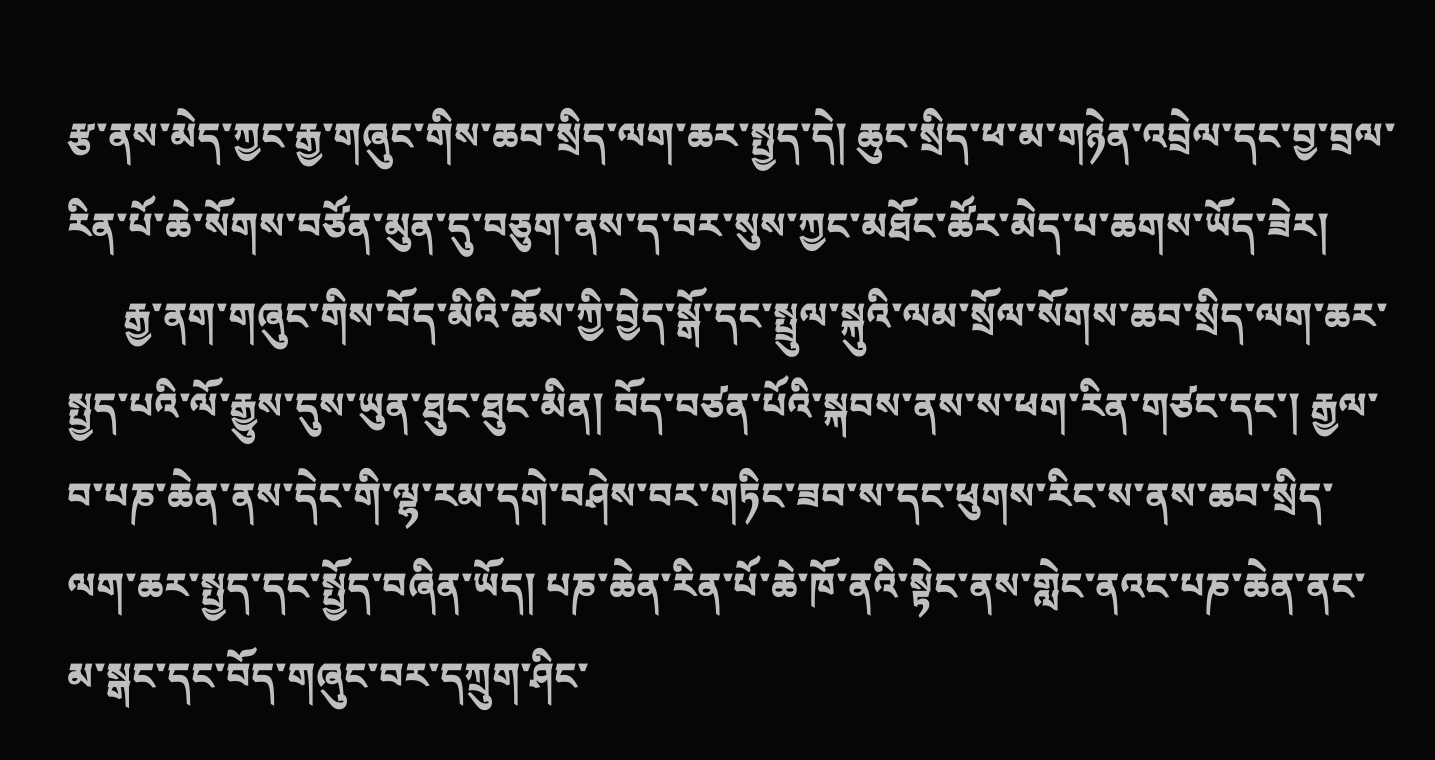རྩ་ནས་མེད་ཀྱང་རྒྱ་གཞུང་གིས་ཆབ་སྲིད་ལག་ཆར་སྤྱད་དེ། ཆུང་སྲིད་ཕ་མ་གཉེན་འབྲེལ་དང་བྱ་བྲལ་རིན་པོ་ཆེ་སོགས་བཙོན་མུན་དུ་བཅུག་ནས་ད་བར་སུས་ཀྱང་མཐོང་ཚོར་མེད་པ་ཆགས་ཡོད་ཟེར།
      རྒྱ་ནག་གཞུང་གིས་བོད་མིའི་ཆོས་ཀྱི་བྱེད་སྒོ་དང་སྤྲུལ་སྐུའི་ལམ་སྲོལ་སོགས་ཆབ་སྲིད་ལག་ཆར་སྤྱད་པའི་ལོ་རྒྱུས་དུས་ཡུན་ཐུང་ཐུང་མིན། བོད་བཙན་པོའི་སྐབས་ནས་ས་ཕག་རིན་གཙང་དང་། རྒྱལ་བ་པཎ་ཆེན་ནས་དེང་གི་ལྷ་རམ་དགེ་བཤེས་བར་གཏིང་ཟབ་ས་དང་ཕུགས་རིང་ས་ནས་ཆབ་སྲིད་ལག་ཆར་སྤྱད་དང་སྤྱོད་བཞིན་ཡོད། པཎ་ཆེན་རིན་པོ་ཆེ་ཁོ་ནའི་སྟེང་ནས་གླེང་ནའང་པཎ་ཆེན་ནང་མ་སྒང་དང་བོད་གཞུང་བར་དཀྲུག་ཤིང་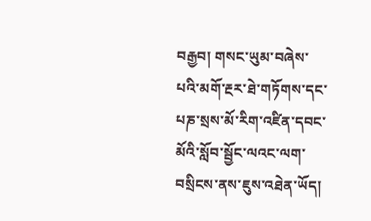བརྒྱབ། གསང་ཡུམ་བཞེས་པའི་མགོ་རྔར་ཐེ་གཏོགས་དང་པཎ་སྲས་མོ་རིག་འཛིན་དབང་མོའི་སློབ་སྦྱོང་ལའང་ལག་བསྲིངས་ནས་ཇུས་འཐེན་ཡོད།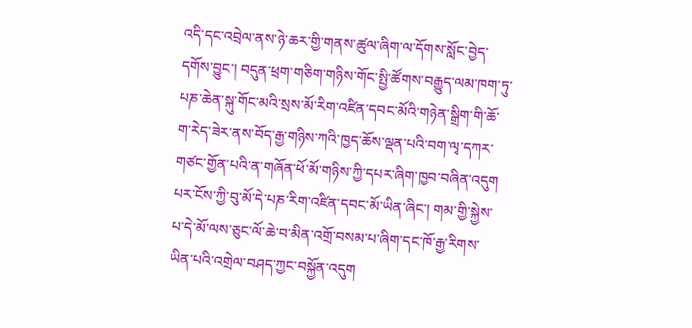འདི་དང་འབྲེལ་ནས་ཉེ་ཆར་གྱི་གནས་ཚུལ་ཞིག་ལ་དོགས་སློང་བྱེད་དགོས་བྱུང་། བདུན་ཕྲག་གཅིག་གཉིས་གོང་སྤྱི་ཚོགས་བརྒྱུད་ལམ་ཁག་ཏུ་པཎ་ཆེན་སྐུ་གོང་མའི་སྲས་མོ་རིག་འཛིན་དབང་མོའི་གཉེན་སྒྲིག་གི་ཆོ་ག་རེད་ཟེར་ནས་བོད་རྒྱ་གཉིས་ཀའི་ཁྱད་ཆོས་ལྡན་པའི་བག་ལྭ་དཀར་གཙང་གྱོན་པའི་ན་གཞོན་ཕོ་མོ་གཉིས་ཀྱི་དཔར་ཞིག་ཁྱབ་བཞིན་འདུག པར་ངོས་ཀྱི་བུ་མོ་དེ་པཎ་རིག་འཛིན་དབང་མོ་ཡིན་ཞིང་། གམ་གྱི་སྐྱེས་པ་དེ་མོ་ལས་ཅུང་ལོ་ཆེ་བ་མིན་འགྲོ་བསམ་པ་ཞིག་དང་ཁོ་རྒྱ་རིགས་ཡིན་པའི་འགྲེལ་བཤད་ཀྱང་བསྐྱོན་འདུག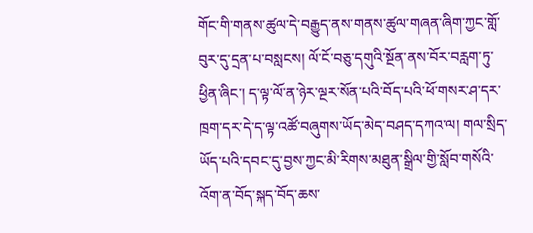གོང་གི་གནས་ཚུལ་དེ་བརྒྱུད་ནས་གནས་ཚུལ་གཞན་ཞིག་ཀྱང་གློ་བུར་དུ་དྲན་པ་བསླངས། ལོ་ངོ་བཅུ་དགུའི་སྔོན་ནས་བོར་བརླག་ཏུ་ཕྱིན་ཞིང་། ད་ལྟ་ལོ་ན་ཉེར་ལྔར་སོན་པའི་བོད་པའི་ཕོ་གསར་ཤ་དར་ཁྲག་དར་དེ་ད་ལྟ་འཚོ་བཞུགས་ཡོད་མེད་བཤད་དཀའ་ལ། གལ་སྲིད་ཡོད་པའི་དབང་དུ་བྱས་ཀྱང་མི་རིགས་མཐུན་སྒྲིལ་གྱི་སློབ་གསོའི་འོག་ན་བོད་སྐད་བོད་ཆས་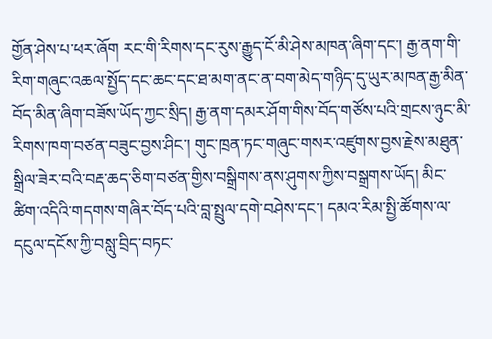གྱོན་ཤེས་པ་ཕར་ཞོག རང་གི་རིགས་དང་རུས་རྒྱུད་ངོ་མི་ཤེས་མཁན་ཞིག་དང་། རྒྱ་ནག་གི་རིག་གཞུང་འཆལ་སྤྱོད་དང་ཆང་དང་ཐ་མག་ནང་ན་བག་མེད་གཉིད་དུ་ཡུར་མཁན་རྒྱ་མིན་བོད་མིན་ཞིག་བཟོས་ཡོད་ཀྱང་སྲིད། རྒྱ་ནག་དམར་ཤོག་གིས་བོད་གཙོས་པའི་གྲངས་ཉུང་མི་རིགས་ཁག་བཙན་བཟུང་བྱས་ཤིང་། གུང་ཁྲན་ཏང་གཞུང་གསར་འཛུགས་བྱས་རྗེས་མཐུན་སྒྲིལ་ཟེར་བའི་བརྡ་ཆད་ཅིག་བཙན་གྱིས་བསྒྲིགས་ནས་ཤུགས་ཀྱིས་བསྒྲགས་ཡོད། མིང་ཚིག་འདིའི་གདགས་གཞིར་བོད་པའི་བླ་སྤྲུལ་དགེ་བཤེས་དང་། དམའ་རིམ་སྤྱི་ཚོགས་ལ་དངུལ་དངོས་ཀྱི་བསླུ་བྲིད་བཏང་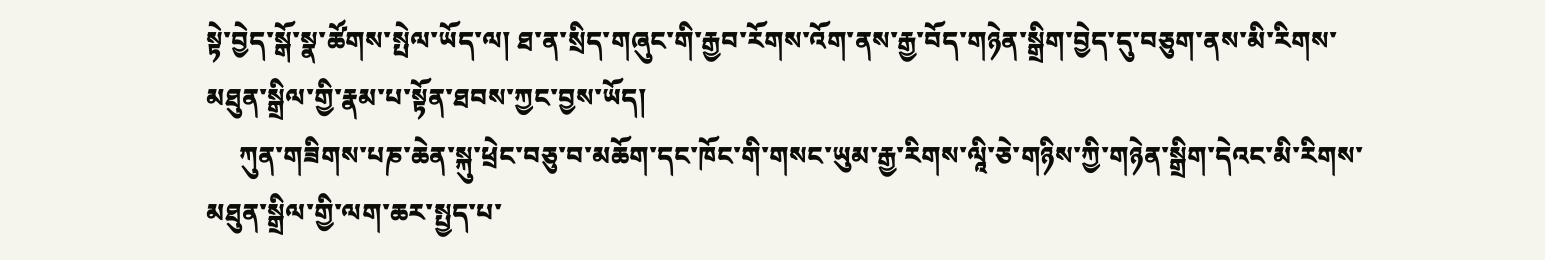སྟེ་བྱེད་སྒོ་སྣ་ཚོགས་སྤེལ་ཡོད་ལ། ཐ་ན་སྲིད་གཞུང་གི་རྒྱབ་རོགས་འོག་ནས་རྒྱ་བོད་གཉེན་སྒྲིག་བྱེད་དུ་བཅུག་ནས་མི་རིགས་མཐུན་སྒྲིལ་གྱི་རྣམ་པ་སྟོན་ཐབས་ཀྱང་བྱས་ཡོད།
     ཀུན་གཟིགས་པཎ་ཆེན་སྐུ་ཕྲེང་བཅུ་བ་མཆོག་དང་ཁོང་གི་གསང་ཡུམ་རྒྱ་རིགས་ལཱི་ཅེ་གཉིས་ཀྱི་གཉེན་སྒྲིག་དེའང་མི་རིགས་མཐུན་སྒྲིལ་གྱི་ལག་ཆར་སྤྱད་པ་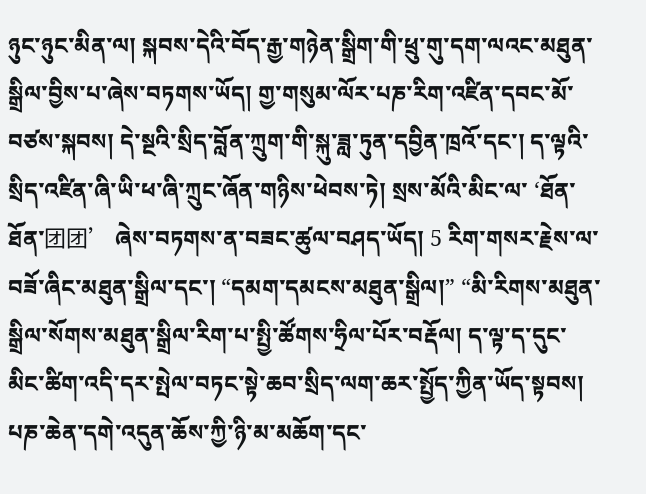ཉུང་ཉུང་མིན་ལ། སྐབས་དེའི་བོད་རྒྱ་གཉེན་སྒྲིག་གི་ཕྲུ་གུ་དག་ལའང་མཐུན་སྒྲིལ་བྱིས་པ་ཞེས་བཏགས་ཡོད། གྱ་གསུམ་ལོར་པཎ་རིག་འཛིན་དབང་མོ་བཙས་སྐབས། དེ་སྔའི་སྲིད་བློན་ཀྲུག་གི་སྐུ་ཟླ་ཏུན་དབྱིན་ཁྲའོ་དང་། ད་ལྟའི་སྲིད་འཛིན་ཞི་ཡི་ཕ་ཞི་ཀྲུང་ཞོན་གཉིས་ཕེབས་ཏེ། སྲས་མོའི་མིང་ལ་ ‘ཐོན་ཐོན་团团’ ཞེས་བཏགས་ན་བཟང་ཚུལ་བཤད་ཡོད། 5 རིག་གསར་རྗེས་ལ་བཟོ་ཞིང་མཐུན་སྒྲིལ་དང་། “དམག་དམངས་མཐུན་སྒྲིལ།” “མི་རིགས་མཐུན་སྒྲིལ་སོགས་མཐུན་སྒྲིལ་རིག་པ་སྤྱི་ཚོགས་ཧྲིལ་པོར་བརྡོལ། ད་ལྟ་ད་དུང་མིང་ཚིག་འདི་དར་སྤེལ་བཏང་སྟེ་ཆབ་སྲིད་ལག་ཆར་སྤྱོད་ཀྱིན་ཡོད་སྟབས། པཎ་ཆེན་དགེ་འདུན་ཆོས་ཀྱི་ཉི་མ་མཆོག་དང་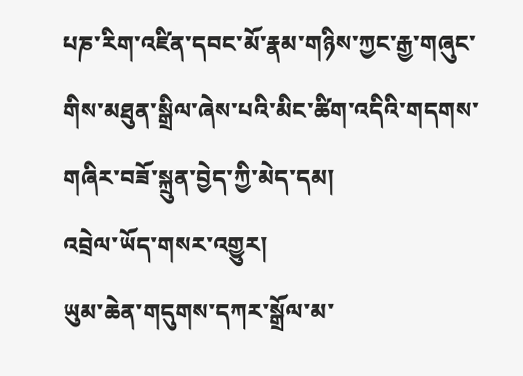པཎ་རིག་འཛིན་དབང་མོ་རྣམ་གཉིས་ཀྱང་རྒྱ་གཞུང་གིས་མཐུན་སྒྲིལ་ཞེས་པའི་མིང་ཚིག་འདིའི་གདགས་གཞིར་བཟོ་སྐྲུན་བྱེད་ཀྱི་མེད་དམ།
འབྲེལ་ཡོད་གསར་འགྱུར།
ཡུམ་ཆེན་གདུགས་དཀར་སྒྲོལ་མ་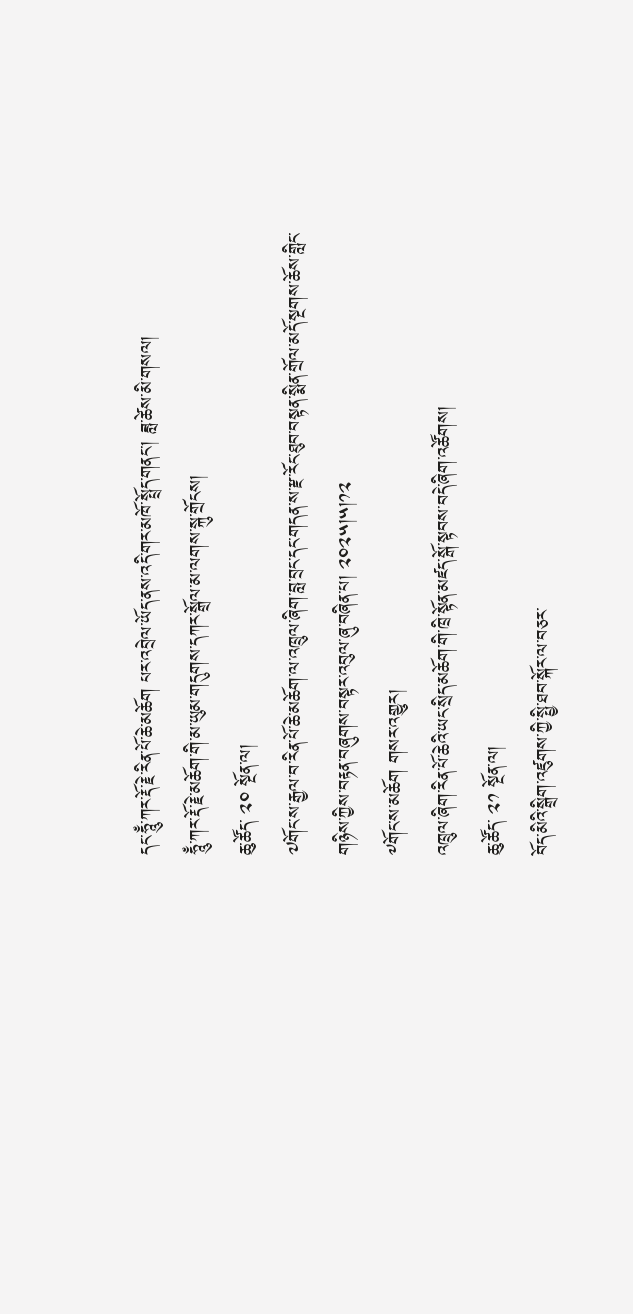དང་ཧཱུྃ་ཀར་རྡོ་རྗེ་རིན་པོ་ཆེ་མཆོག པར་འབྲེལ་ཡོད་ནས་འདི་གར་མཁོ་སྤྲོད་གནང་། ཟླ་ཚེས་མི་གསལ།
ཧཱུྃ་ཀར་རྡོ་རྗེ་མཆོག་གི་མ་ཡུམ་གདུགས་དཀར་སྒྲོལ་མ་ལགས་སྐུ་གྲོངས།
ཆུ་ཚོད་ ༢༠ སྔོན་ལ།
༧གོང་ས་རྒྱལ་བ་རིན་པོ་ཆེ་མཆོག་ལ་འཁྲུལ་ཞིག་བླ་བྲང་དང་གདན་ས་རྫ་རོང་ཐུབ་བསྟན་སྨིན་གྲོལ་མདོ་སྔགས་ཆོས་གླིང་གཉིས་ཀྱིས་བརྟན་བཞུགས་བསྟར་འབུལ་ཞུ་བཞིན་པ། ༢༠༢༥།༥།༡༢
༸གོང་ས་མཆོག གསར་འགྱུར།
འཁྲུལ་ཞིག་རིན་པོ་ཆེའི་ཡང་སྲིད་མཆོག་གི་ཁྲི་སྟོན་མཛད་སྒོ་སྟབས་བདེ་ཞིག་འཚོགས།
ཆུ་ཚོད་ ༢༡ སྔོན་ལ།
བོད་མིའི་སྒྲིག་འཛུགས་ཀྱི་སྤྱི་ཐབ་སྐོར་ལ་བཅར་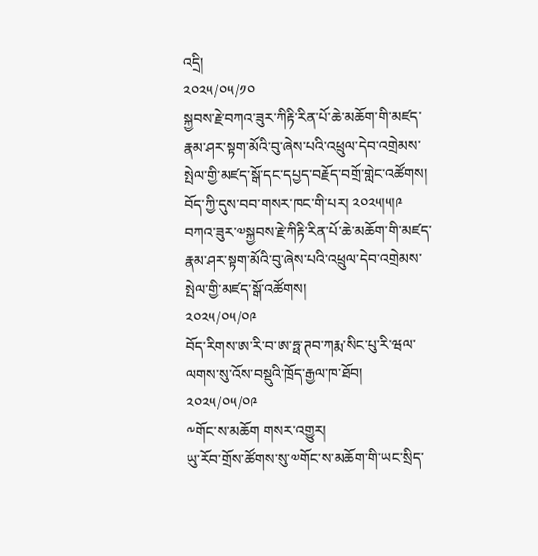འདྲི།
༢༠༢༥/༠༥/༡༠
སྐྱབས་རྗེ་བཀའ་ཟུར་ཀིརྟི་རིན་པོ་ཆེ་མཆོག་གི་མཛད་རྣམ་ཤར་སྟག་མོའི་བུ་ཞེས་པའི་འཕྲུལ་དེབ་འགྲེམས་སྤེལ་གྱི་མཛད་སྒོ་དང་དཔྱད་བརྗོད་བགྲོ་གླེང་འཚོགས། བོད་ཀྱི་དུས་བབ་གསར་ཁང་གི་པར། ༢༠༢༥།༥།༩
བཀའ་ཟུར་༧སྐྱབས་རྗེ་ཀིརྟི་རིན་པོ་ཆེ་མཆོག་གི་མཛད་རྣམ་ཤར་སྟག་མོའི་བུ་ཞེས་པའི་འཕྲུལ་དེབ་འགྲེམས་སྤེལ་གྱི་མཛད་སྒོ་འཚོགས།
༢༠༢༥/༠༥/༠༩
བོད་རིགས་ཨ་རི་བ་ཨ་ཧྥ་ཊབ་ཀརྨ་སིང་པུ་རི་ཝལ་ལགས་སུ་འོས་བསྡུའི་ཁྲོད་རྒྱལ་ཁ་ཐོབ།
༢༠༢༥/༠༥/༠༩
༸གོང་ས་མཆོག གསར་འགྱུར།
ཡུ་རོབ་གྲོས་ཚོགས་སུ་༧གོང་ས་མཆོག་གི་ཡང་སྲིད་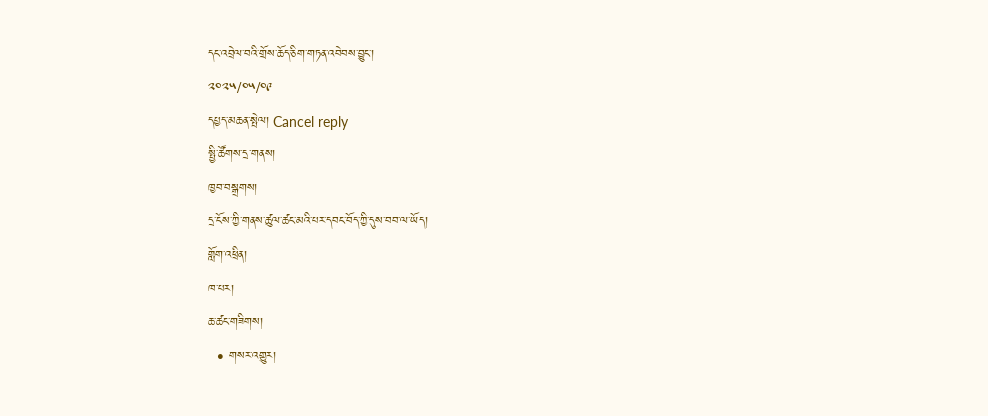དང་འབྲེལ་བའི་གྲོས་ཆོད་ཅིག་གཏན་འབེབས་བྱུང་།
༢༠༢༥/༠༥/༠༩
དཔྱད་མཆན་སྤེལ། Cancel reply
སྤྱི་ཚོགས་དྲ་གནས།
ཁྱབ་བསྒྲགས།
དྲ་ངོས་ཀྱི་གནས་ཚུལ་ཚང་མའི་པར་དབང་བོད་ཀྱི་དུས་བབ་ལ་ཡོད།
གློག་འཕྲིན།
ཁ་པར།
ཆ་ཚང་གཟིགས།
  • གསར་འགྱུར།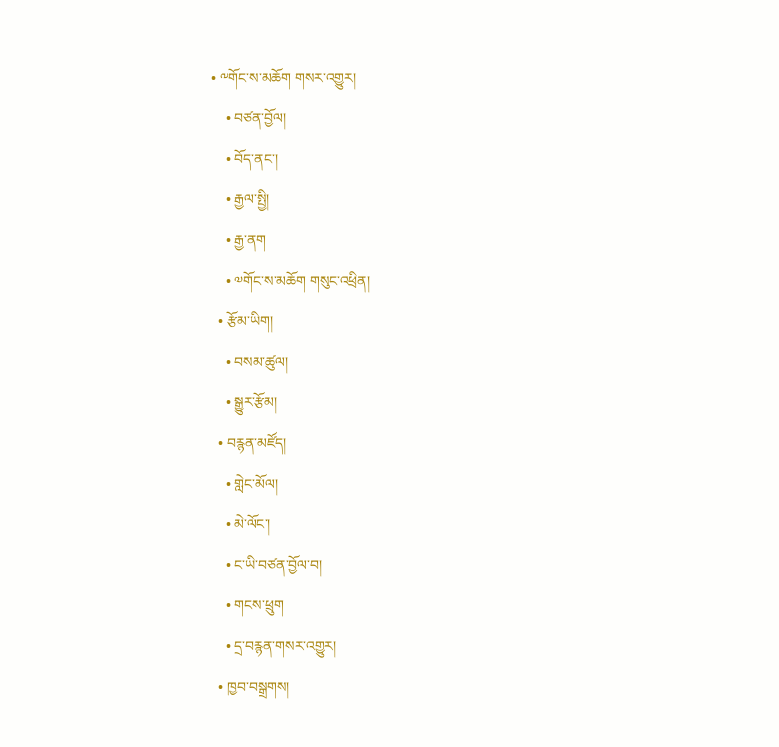• ༸གོང་ས་མཆོག གསར་འགྱུར།
    • བཙན་བྱོལ།
    • བོད་ནང་།
    • རྒྱལ་སྤྱི།
    • རྒྱ་ནག
    • ༧གོང་ས་མཆོག གསུང་འཕྲིན།
  • རྩོམ་ཡིག།
    • བསམ་ཚུལ།
    • སྒྱུར་རྩོམ།
  • བརྙན་མཛོད།
    • གླེང་མོལ།
    • མེ་ལོང་།
    • ང་ཡི་བཙན་བྱོལ་བ།
    • གངས་ཕྲུག
    • དྲ་བརྙན་གསར་འགྱུར།
  • ཁྱབ་བསྒྲགས།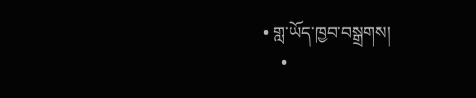• གླ་ཡོད་ཁྱབ་བསྒྲགས།
    •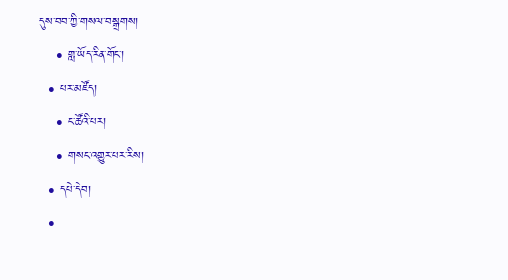དུས་བབ་ཀྱི་གསལ་བསྒྲགས།
    • གླ་ཡོད་རིན་གོང་།
  • པར་མཛོད།
    • ང་ཚོའི་པར།
    • གསང་འགྱུར་པར་རིས།
  • དཔེ་དེབ།
  •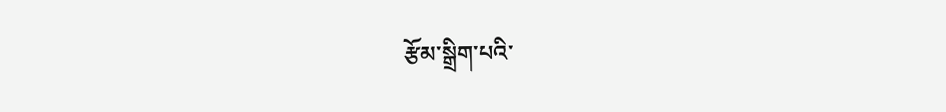རྩོམ་སྒྲིག་པའི་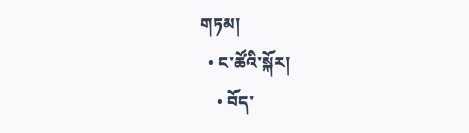གཏམ།
  • ང་ཚོའི་སྐོར།
    • བོད་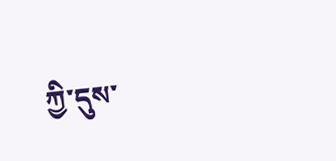ཀྱི་དུས་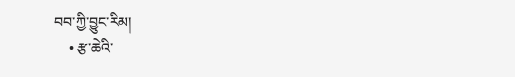བབ་ཀྱི་བྱུང་རིམ།
    • རྩ་ཆེའི་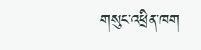གསུང་འཕྲིན་ཁག